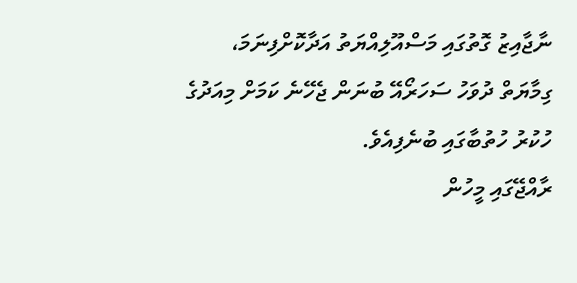ނާޖާއިޒު ގޮތުގައި މަސްއޫލިއްޔަތު އަދާކޮށްފިނަމަ، ގިމާޔަތް ދުވަހު ސަހަރޯއޭ ބުނަން ޖެހޭނެ ކަމަށް މިއަދުގެ ހުކުރު ހުތުބާގައި ބުނެފިއެވެ.
ރާއްޖޭގައި މީހުން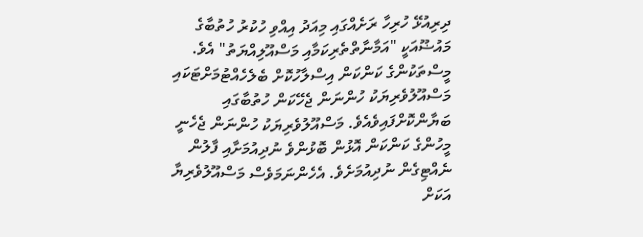ދިރިއުޅޭ ހުރިހާ ރަށެއްގައި މިއަދު އިއްވި ހުކުރު ހުތުބާގެ މައުޟޫއަކީ "އަމާނާތްތެރިކަމާއި މަސްއޫލިއްޔަތު" އެވެ. މީސްތަކުންގެ ކަންކަން އިސްލާހުކޮށް ބެލެހެއްޓުމަށްޓަކައި މަސްއޫލުވެރިޔަކު ހުންނަން ޖެހޭކަން ހުތުބާގައި ބަޔާންކޮށްފައިވެއެވެ. މަސްއޫލުވެރިޔަކު ހުންނަން ޖެހެނީ މީހުންގެ ކަންކަން އޮޅުން ބޮޅުންވެ ނުދިއުމަށާއި ފާލުން ނެއްޓިގެން ނުދިއުމަށެވެ. އެހެންނަމަވެސް މަސްއޫލުވެރިޔާ އަކަށް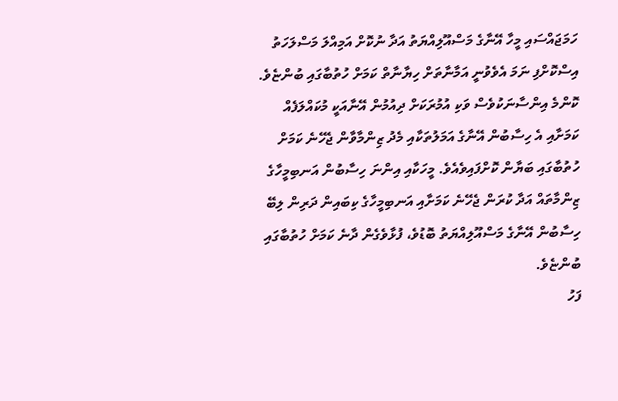ހަމަޖައްސައި މީހާ އޭނާގެ މަސްއޫލިއްޔަތު އަދާ ނުކޮށް އަމިއްލަ މަސްލަހަތު އިސްކޮށްފި ނަމަ އެވެވުނީ އަމާނާތަށް ހިޔާނާތް ކަމަށް ހުތުބާގައި ބުންޏެވެ.
ކޮންމެ އިންސާނަކުވެސް ވަކި އުމުރަކަށް ދިއުމުން އޭނާއަކީ މުކައްލަފެއް ކަމަށާއި އެ ހިސާބުން އޭނާގެ އަމަލުތަކާއި މެދު ޒިންމާވާން ޖެހޭނެ ކަމަށް ހުތުބާގައި ބަޔާން ކޮށްފައިވެއެވެ. މީހަކާއި އިންނަ ހިސާބުން އަނބިމީހާގެ ޒިންމާތައް އަދާ ކުރަން ޖެހޭނެ ކަމަށާއި އަނބިމީހާގެ ކިބައިން ދަރިން ލިބޭ ހިސާބުން އޭނާގެ މަސްއޫލިއްޔަތު ބޮޑުވެ، ފުޅާވެގެން ދާނެ ކަމަށް ހުތުބާގައި ބުންޏެވެ.
ފަހު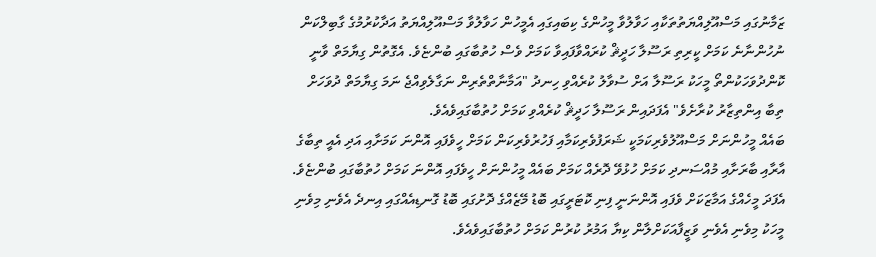ޒަމާނުގައި މަސްއޫލިއްޔަތުތަކާއި ހަވާލުވާ މީހުންގެ ކިބައިގައި އެމީހުން ހަވާލުވާ މަސްއޫލިއްޔަތު އަދާކުރުމުގެ ގާބިލްކަން ނުހުންނާނެ ކަމަށް ކީރިތި ރަސޫލާ ހަދީޘް ކުރައްވާފައިވާ ކަމަށް ވެސް ހުތުބާގައި ބުންޏެވެ. އެގޮތުން ގިޔާމަތް ވާނީ ކޮންދުވަހަކުންތޯ މީހަކު ރަސޫލާ އަށް ސުވާލު ކުރެއްވި ހިނދު "އަމާނާތްތެރިން ނަގާލެވިއްޖެ ނަމަ ގިޔާމަތް ދުވަހަށް ތިބާ އިންތިޒާރު ކުރާށެވެ" އެފަދައިން ރަސޫލާ ހަދީޘް ކުރެއްވި ކަމަށް ހުތުބާގައިވެއެވެ.
ބައެއް މީހުންނަށް މަސްއޫލުވެރިކަމަކީ ޝަރަފުވެރިކަމާއި ފަހުރުވެރިކަން ކަމަށް ހީވެފައި އޮންނަ ކަމަށާއި އަދި އެއީ ތިބާގެ އާރާއި ބާރަށާއި މުއްސަނދި ކަމަށް ހުޅުވޭ ދޮރެއް ކަމަށް ބައެއް މީހުންނަށް ހީވެފައި އޮންނަ ކަމަށް ހުތުބާގައި ބުންޏެވެ. އެފަދަ މީހެއްގެ އަމާޒަކަށް ވެފައި އޮންނަނީ ފިނި ކޮޓަރީގައި ބޮޑު މޭޒެއްގެ ދޮށުގައި ބޮޑު ގޮނޑިއެއްގައި އިނދެ އެވެނި މިވެނި މީހަކު މިވެނި އެވެނި ވަޒީފާއަކަށްލާން ކިޔާ އަމުރު ކުރުން ކަމަށް ހުތުބާގައިވެއެވެ.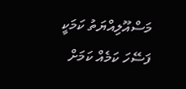މަސްއޫލިއްޔަތު ކަމަކީ ފަސޭހަ ކަމެއް ކަމަށް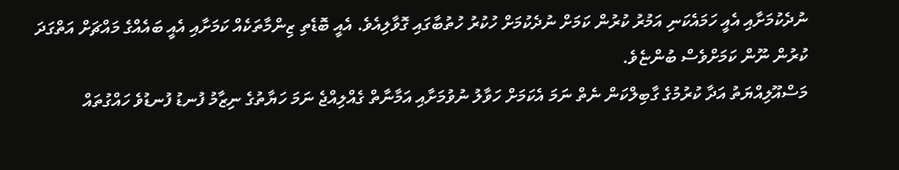ނުދެކުމަށާއި އެއީ ހަމައެކަނި އަމުރު ކުރުން ކަމަށް ނުދެކުމަށް ހުކުރު ހުތުބާގައި ގޮވާލިއެވެ. އެއީ ބޮޑެތި ޒިންމާތަކެއް ކަމަށާއި އެއީ ބައެއްގެ މައްޗަށް އަތްގަދަ ކުރުން ނޫން ކަމަށްވެސް ބުންޏެވެ.
މަސްއޫލިއްޔަތު އަދާ ކުރުމުގެ ގާބިލްކަން ނެތް ނަމަ އެކަމަށް ހަވާލު ނުވުމަށާއި އަމާނާތް ގެއްލިއްޖެ ނަމަ ހަޔާތުގެ ނިޒާމު ފުނޑު ފުނޑުވެ ހައްގުތައް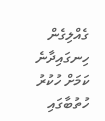ގެއްލިގެން ހިނގައިދާނެ ކަމަށް ހުކުރު ހުތުބާގައި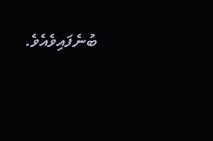ބުނެފައިވެއެވެ.